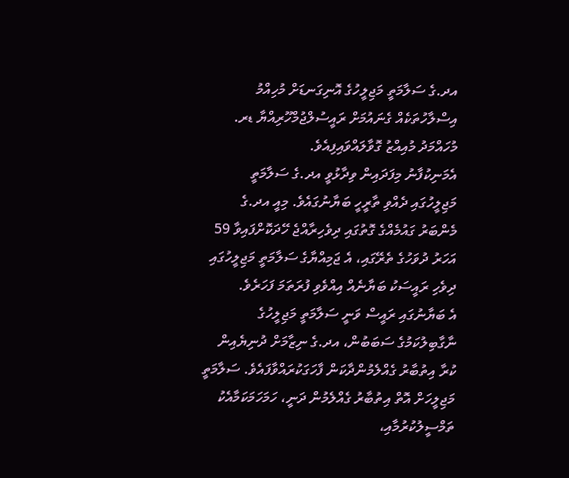އދ.ގެ ސަލާމަތީ މަޖިލީހުގެ އޮނިގަނޑަށް މުހިއްމު އިސްލާހުތަކެއް ގެނައުމަށް ރައީސުލްޖުމްހޫރިއްޔާ ޑރ. މުހައްމަދު މުއިއްޒު ގޮވާލައްވައިފިއެވެ.
އެމަނިކުފާނު މިފަދައިން ވިދާޅުވީ އދ.ގެ ސަލާމަތީ މަޖިލީހުގައި ދެއްވި ތާރީހީ ބަޔާނުގައެވެ. މިއީ އދ.ގެ މެންބަރު ގައުމެއްގެ ގޮތުގައި ދިވެހިރާއްޖެ ހޭދަކޮށްފައިވާ 59 އަހަރު ދުވަހުގެ ތެރޭގައި، އެ ޖަމިއްޔާގެ ސަލާމަތީ މަޖިލީހުގައި ދިވެހި ރައީސަކު ބަޔާނެއް އިއްވެވި ފުރަތަމަ ފަހަރެވެ.
އެ ބަޔާނުގައި ރައީސް ވަނީ ސަލާމަތީ މަޖިލީހުގެ ނާގާބިލުކަމުގެ ސަބަބުން، އދ.ގެ ނިޒާމަށް ދުނިޔެއިން ކުރާ އިތުބާރު ގެއްލެމުންދާކަން ފާހަގަކުރައްވާފައެވެ. ސަލާމަތީ މަޖިލީހަށް އޮތް އިތުބާރު ގެއްލެމުން ދަނީ، ހަމަހަމަކަމާއެކު ތަމްސީލުކުރުމާއި،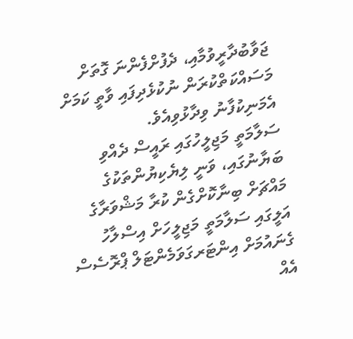ޖަވާބުދާރީވުމާއި، ދެފުށްފެންނަ ގޮތަށް މަސައްކަތްކުރަން ނުކުޅެދިފައި ވާތީ ކަމަށް އެމަނިކުފާނު ވިދާޅުވިއެވެ.
ސަލާމަތީ މަޖިލީހުގައި ރައީސް ދެއްވި ބަޔާނުގައި، ވަނީ ލިޔެކިޔުންތަކުގެ މައްޗަށް ބިނާކޮށްގެން ކުރާ މަޝްވަރާގެ އަލީގައި ސަލާމަތީ މަޖިލީހަށް އިސްލާހު ގެނައުމަށް އިންޓަރގަވަމެންޓަލް ޕްރޮސެސް އެއް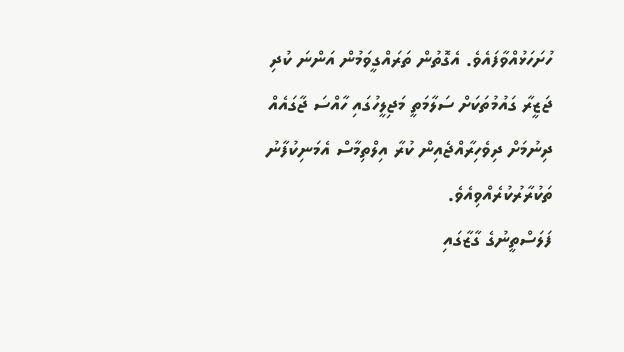ހުށަހަޅުއްވާފައެވެ. އެގޮތުން ތަރައްގީވަމުން އަންނަ ކުދި ޖަޒީރާ ގައުމުތަކަށް ސަލާމަތީ މަޖިލީހުގައި ހާއްސަ ޖާގައެއް ދިނުމަށް ދިވެހިރާއްޖެއިން ކުރާ އިލްތިމާސް އެމަނިކުފާނު ތަކުރާރުކުރެއްވިއެވެ.
ފަލަސްތީނުގެ ގާޒާގައި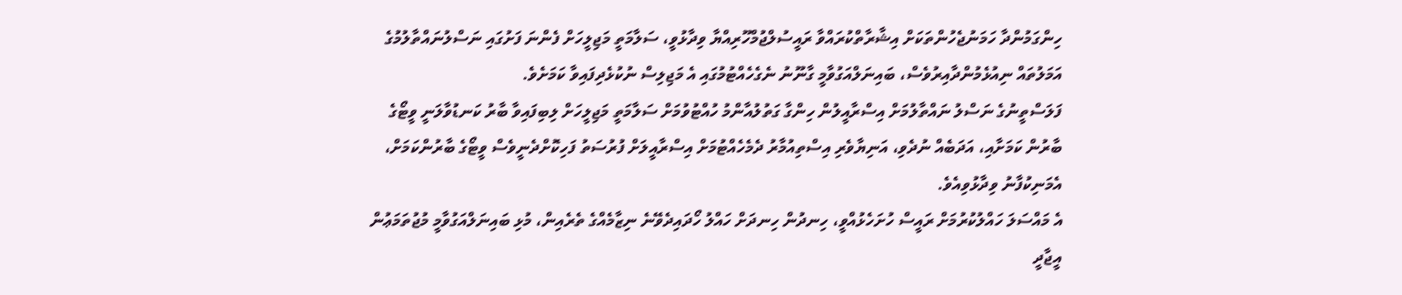ހިންގަމުންދާ ހަމަނުޖެހުންތަކަށް އިޝާރާތްކުރައްވާ ރައީސުލްޖުމްހޫރިއްޔާ ވިދާޅުވީ، ސަލާމަތީ މަޖިލީހަށް ފެންނަ ފަށުގައި ނަސްލުނައްތާލުމުގެ އަމަލުތައް ނިއުޅެމުންދާއިރުވެސް، ބައިނަލްއަގުވާމީ ގާނޫނު ނެގެހެއްޓުމުގައި އެ މަޖިލިސް ނުކުޅެދިފައިވާ ކަމަށެވެ.
ފަލަސްތީނުގެ ނަސްލު ނައްތާލުމަށް އިސްރާއީލުން ހިންގާ ގަތުލުއާންމު ހުއްޓުވުމަށް ސަލާމަތީ މަޖިލީހަށް ލިބިފައިވާ ބާރު ކަނޑުވާލަނީ ވީޓޯގެ ބާރުން ކަމަށާއި، އަދަބެއް ނުދެވި، އަނިޔާވެރި އިސްތިއުމާރު ދެމެހެއްޓުމަށް އިސްރާއީލަށް ފުރުސަތު ފަހިކޮށްދެނީވެސް ވީޓޯގެ ބާރުންކަމަށް، އެމަނިކުފާނު ވިދާޅުވިއެވެ.
އެ މައްސަލަ ހައްލުކުރުމަށް ރައީސް ހުށަހެޅުއްވީ، ހިނދުން ހިނދަށް ހައްލު ހޯދައިދެވޭނެ ނިޒާމެއްގެ ތެރެއިން، މުޅި ބައިނަލްއަގުވާމީ މުޖުތަމަޢުން އީޖާދީ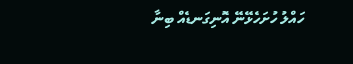ހައްލު ހުށަހެޅޭނޭ އޮނިގަނޑެއް ބިނާ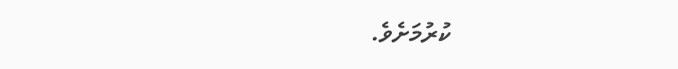ކުރުމަށެވެ.